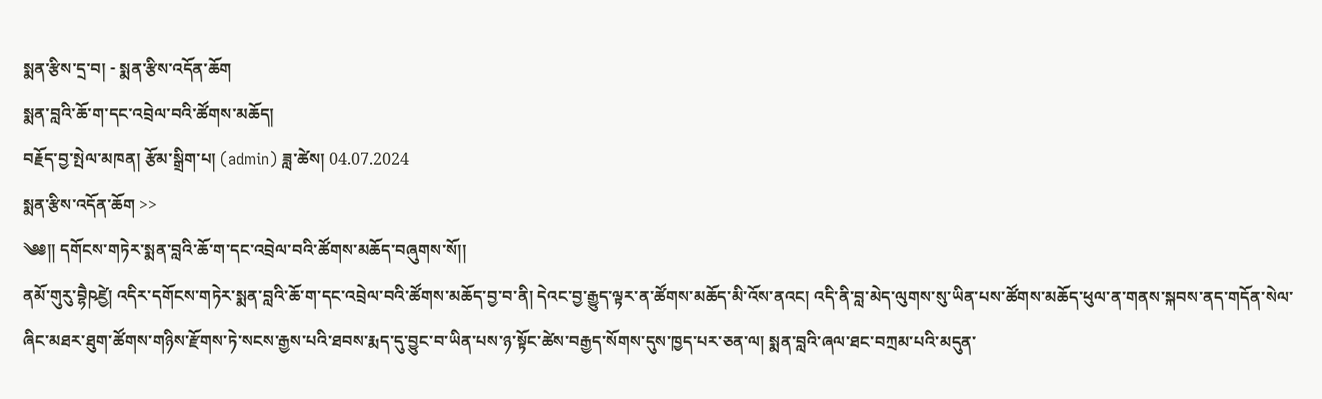སྨན་རྩིས་དྲ་བ། - སྨན་རྩིས་འདོན་ཆོག
སྨན་བླའི་ཆོ་ག་དང་འབྲེལ་བའི་ཚོགས་མཆོད།
བརྗོད་བྱ་སྤེལ་མཁན། རྩོམ་སྒྲིག་པ། (admin) ཟླ་ཚེས། 04.07.2024
སྨན་རྩིས་འདོན་ཆོག >>
༄༅།། དགོངས་གཏེར་སྨན་བླའི་ཆོ་ག་དང་འབྲེལ་བའི་ཚོགས་མཆོད་བཞུགས་སོ།།
ནམོ་གུརུ་བྷཻཥཛྱེ། འདིར་དགོངས་གཏེར་སྨན་བླའི་ཆོ་ག་དང་འབྲེལ་བའི་ཚོགས་མཆོད་བྱ་བ་ནི། དེའང་བྱ་རྒྱུད་ལྟར་ན་ཚོགས་མཆོད་མི་འོས་ནའང། འདི་ནི་བླ་མེད་ལུགས་སུ་ཡིན་པས་ཚོགས་མཆོད་ཕུལ་ན་གནས་སྐབས་ནད་གདོན་སེལ་ཞིང་མཐར་ཐུག་ཚོགས་གཉིས་རྫོགས་ཏེ་སངས་རྒྱས་པའི་ཐབས་རྨད་དུ་བྱུང་བ་ཡིན་པས་ཉ་སྟོང་ཚེས་བརྒྱད་སོགས་དུས་ཁྱད་པར་ཅན་ལ། སྨན་བླའི་ཞལ་ཐང་བཀྲམ་པའི་མདུན་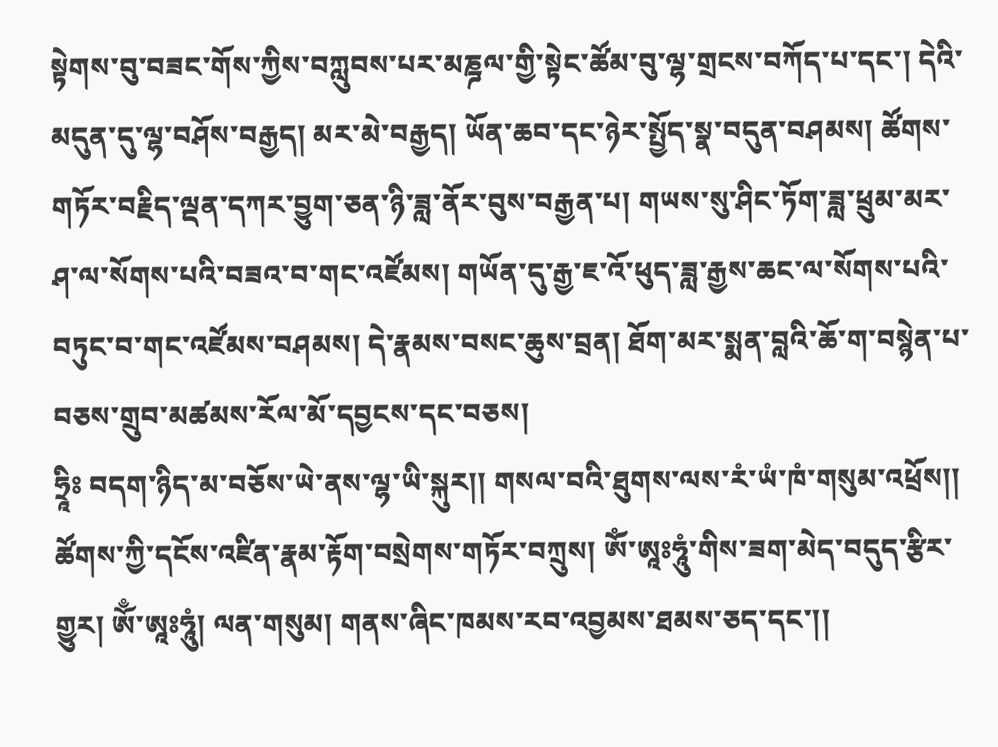སྟེགས་བུ་བཟང་གོས་ཀྱིས་བཀླུབས་པར་མཎྜལ་གྱི་སྟེང་ཚོམ་བུ་ལྷ་གྲངས་བཀོད་པ་དང་། དེའི་མདུན་དུ་ལྷ་བཤོས་བརྒྱད། མར་མེ་བརྒྱད། ཡོན་ཆབ་དང་ཉེར་སྤྱོད་སྣ་བདུན་བཤམས། ཚོགས་གཏོར་བརྗིད་ལྡན་དཀར་བྱུག་ཅན་ཉི་ཟླ་ནོར་བུས་བརྒྱན་པ། གཡས་སུ་ཤིང་ཏོག་ཟླ་ཕྲུམ་མར་ཤ་ལ་སོགས་པའི་བཟའ་བ་གང་འཛོམས། གཡོན་དུ་རྒྱ་ཇ་འོ་ཕུད་ཟླ་རྒྱས་ཆང་ལ་སོགས་པའི་བཏུང་བ་གང་འཛོམས་བཤམས། དེ་རྣམས་བསང་ཆུས་བྲན། ཐོག་མར་སྨན་བླའི་ཆོ་ག་བསྙེན་པ་བཅས་གྲུབ་མཚམས་རོལ་མོ་དབྱངས་དང་བཅས།
ཧྲཱིཿ བདག་ཉིད་མ་བཅོས་ཡེ་ནས་ལྷ་ཡི་སྐུར།། གསལ་བའི་ཐུགས་ལས་རཾ་ཡཾ་ཁཾ་གསུམ་འཕྲོས།། ཚོགས་ཀྱི་དངོས་འཛིན་རྣམ་རྟོག་བསྲེགས་གཏོར་བཀྲུས། ཨོཾ་ཨཱཿཧཱུཾ་གིས་ཟག་མེད་བདུད་རྩིར་གྱུར། ཨོྃ་ཨཱཿཧཱུཾ། ལན་གསུམ། གནས་ཞིང་ཁམས་རབ་འབྱམས་ཐམས་ཅད་དང་།།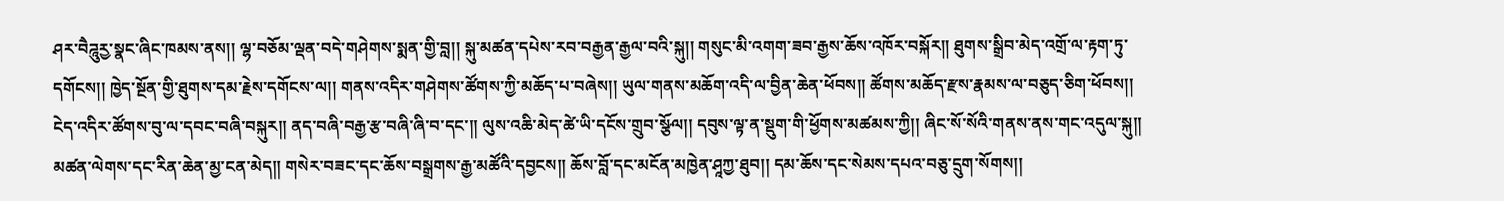ཤར་བཻཌཱུརྱ་སྣང་ཞིང་ཁམས་ནས།། ལྷ་བཅོམ་ལྡན་བདེ་གཤེགས་སྨན་གྱི་བླ།། སྐུ་མཚན་དཔེས་རབ་བརྒྱན་རྒྱལ་བའི་སྐུ།། གསུང་མི་འགག་ཟབ་རྒྱས་ཆོས་འཁོར་བསྐོར།། ཐུགས་སྒྲིབ་མེད་འགྲོ་ལ་རྟག་ཏུ་དགོངས།། ཁྱེད་སྔོན་གྱི་ཐུགས་དམ་རྗེས་དགོངས་ལ།། གནས་འདིར་གཤེགས་ཚོགས་ཀྱི་མཆོད་པ་བཞེས།། ཡུལ་གནས་མཆོག་འདི་ལ་བྱིན་ཆེན་ཕོབས།། ཚོགས་མཆོད་རྫས་རྣམས་ལ་བཅུད་ཅིག་ཕོབས།། ངེད་འདིར་ཚོགས་བུ་ལ་དབང་བཞི་བསྐུར།། ནད་བཞི་བརྒྱ་རྩ་བཞི་ཞི་བ་དང་།། ལུས་འཆི་མེད་ཚེ་ཡི་དངོས་གྲུབ་སྩོལ།། དབུས་ལྟ་ན་སྡུག་གི་ཕྱོགས་མཚམས་ཀྱི།། ཞིང་སོ་སོའི་གནས་ནས་གང་འདུལ་སྐུ།། མཚན་ལེགས་དང་རིན་ཆེན་མྱ་ངན་མེད།། གསེར་བཟང་དང་ཆོས་བསྒྲགས་རྒྱ་མཚོའི་དབྱངས།། ཆོས་བློ་དང་མངོན་མཁྱེན་ཤཱཀྱ་ཐུབ།། དམ་ཆོས་དང་སེམས་དཔའ་བཅུ་དྲུག་སོགས།།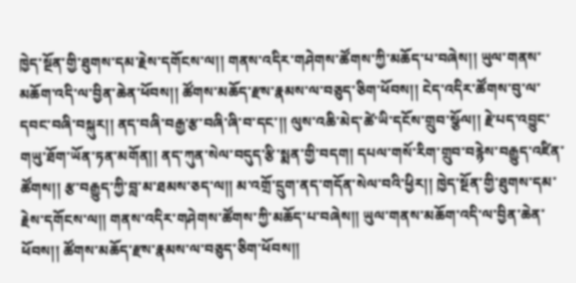ཁྱེད་སྔོན་གྱི་ཐུགས་དམ་རྗེས་དགོངས་ལ།། གནས་འདིར་གཤེགས་ཚོགས་ཀྱི་མཆོད་པ་བཞེས།། ཡུལ་གནས་མཆོག་འདི་ལ་བྱིན་ཆེན་ཕོབས།། ཚོགས་མཆོད་རྫས་རྣམས་ལ་བཅུད་ཅིག་ཕོབས།། ངེད་འདིར་ཚོགས་བུ་ལ་དབང་བཞི་བསྐུར།། ནད་བཞི་བརྒྱ་རྩ་བཞི་ཞི་བ་དང་།། ལུས་འཆི་མེད་ཚེ་ཡི་དངོས་གྲུབ་སྩོལ།། རྗེ་པད་འབྱུང་གཡུ་ཐོག་ཡོན་ཏན་མགོན།། ནད་ཀུན་སེལ་བདུད་རྩི་སྨན་གྱི་བདག། དཔལ་གསོ་རིག་གྲུབ་བརྙེས་བརྒྱུད་འཛིན་ཚོགས།། རྩ་བརྒྱུད་ཀྱི་བླ་མ་ཐམས་ཅད་ལ།། མ་འགྲོ་དྲུག་ནད་གདོན་སེལ་བའི་ཕྱིར།། ཁྱེད་སྔོན་གྱི་ཐུགས་དམ་རྗེས་དགོངས་ལ།། གནས་འདིར་གཤེགས་ཚོགས་ཀྱི་མཆོད་པ་བཞེས།། ཡུལ་གནས་མཆོག་འདི་ལ་བྱིན་ཆེན་ཕོབས།། ཚོགས་མཆོད་རྫས་རྣམས་ལ་བཅུད་ཅིག་ཕོབས།།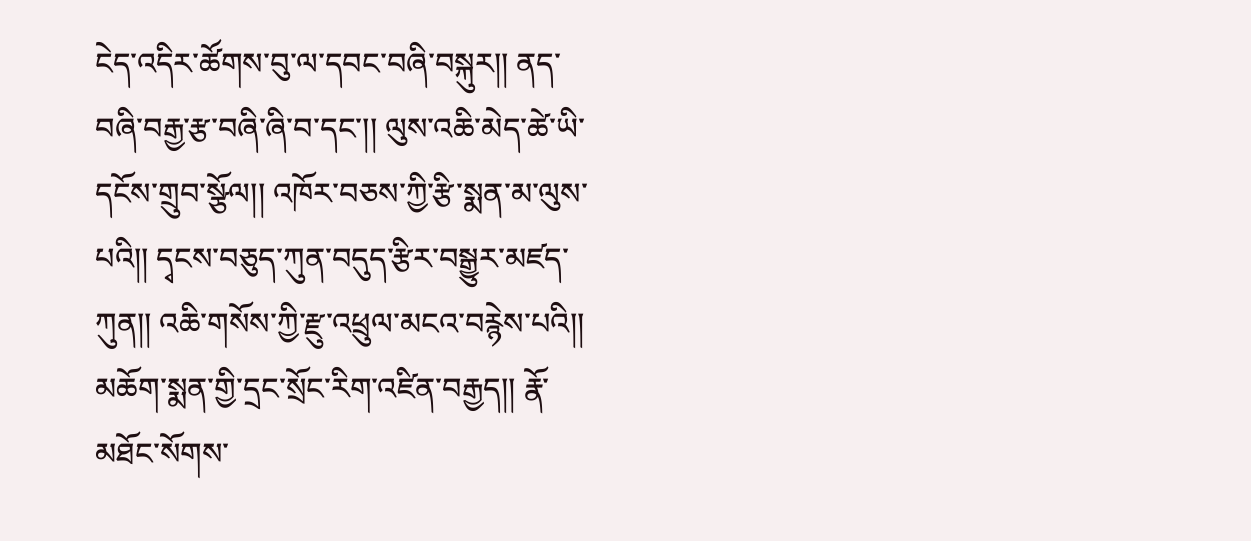ངེད་འདིར་ཚོགས་བུ་ལ་དབང་བཞི་བསྐུར།། ནད་བཞི་བརྒྱ་རྩ་བཞི་ཞི་བ་དང་།། ལུས་འཆི་མེད་ཚེ་ཡི་དངོས་གྲུབ་སྩོལ།། འཁོར་བཅས་ཀྱི་རྩི་སྨན་མ་ལུས་པའི།། དྭངས་བཅུད་ཀུན་བདུད་རྩིར་བསྒྱུར་མཛད་ཀུན།། འཆི་གསོས་ཀྱི་རྫུ་འཕྲུལ་མངའ་བརྙེས་པའི།། མཆོག་སྨན་གྱི་དྲང་སྲོང་རིག་འཛིན་བརྒྱད།། རྣོ་མཐོང་སོགས་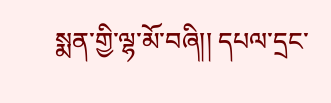སྨན་གྱི་ལྷ་མོ་བཞི།། དཔལ་དྲང་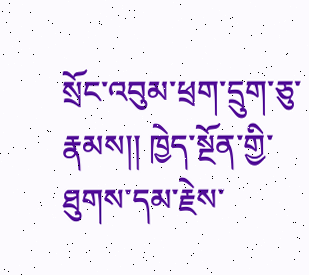སྲོང་འབུམ་ཕྲག་དྲུག་ཅུ་རྣམས།། ཁྱེད་སྔོན་གྱི་ཐུགས་དམ་རྗེས་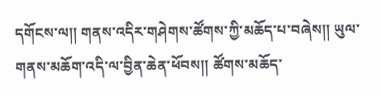དགོངས་ལ།། གནས་འདིར་གཤེགས་ཚོགས་ཀྱི་མཆོད་པ་བཞེས།། ཡུལ་གནས་མཆོག་འདི་ལ་བྱིན་ཆེན་ཕོབས།། ཚོགས་མཆོད་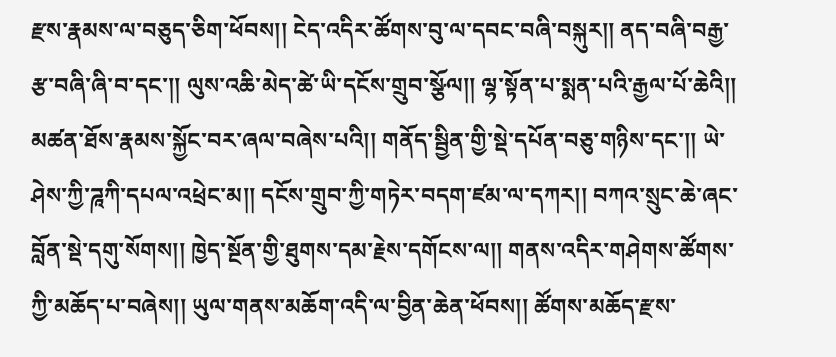རྫས་རྣམས་ལ་བཅུད་ཅིག་ཕོབས།། ངེད་འདིར་ཚོགས་བུ་ལ་དབང་བཞི་བསྐུར།། ནད་བཞི་བརྒྱ་རྩ་བཞི་ཞི་བ་དང་།། ལུས་འཆི་མེད་ཚེ་ཡི་དངོས་གྲུབ་སྩོལ།། ལྷ་སྟོན་པ་སྨན་པའི་རྒྱལ་པོ་ཆེའི།། མཚན་ཐོས་རྣམས་སྐྱོང་བར་ཞལ་བཞེས་པའི།། གནོད་སྦྱིན་གྱི་སྡེ་དཔོན་བཅུ་གཉིས་དང་།། ཡེ་ཤེས་ཀྱི་ཌཱཀི་དཔལ་འཕྲེང་མ།། དངོས་གྲུབ་ཀྱི་གཏེར་བདག་ཛམ་ལ་དཀར།། བཀའ་སྲུང་ཆེ་ཞང་བློན་སྡེ་དགུ་སོགས།། ཁྱེད་སྔོན་གྱི་ཐུགས་དམ་རྗེས་དགོངས་ལ།། གནས་འདིར་གཤེགས་ཚོགས་ཀྱི་མཆོད་པ་བཞེས།། ཡུལ་གནས་མཆོག་འདི་ལ་བྱིན་ཆེན་ཕོབས།། ཚོགས་མཆོད་རྫས་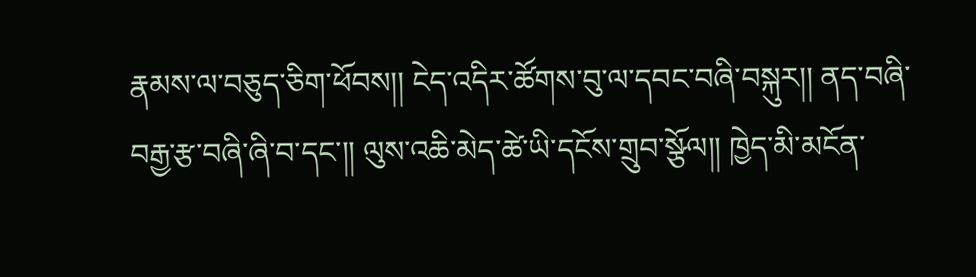རྣམས་ལ་བཅུད་ཅིག་ཕོབས།། ངེད་འདིར་ཚོགས་བུ་ལ་དབང་བཞི་བསྐུར།། ནད་བཞི་བརྒྱ་རྩ་བཞི་ཞི་བ་དང་།། ལུས་འཆི་མེད་ཚེ་ཡི་དངོས་གྲུབ་སྩོལ།། ཁྱེད་མི་མངོན་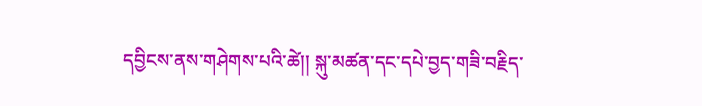དབྱིངས་ནས་གཤེགས་པའི་ཚེ།། སྐུ་མཚན་དང་དཔེ་བྱད་གཟི་བརྗིད་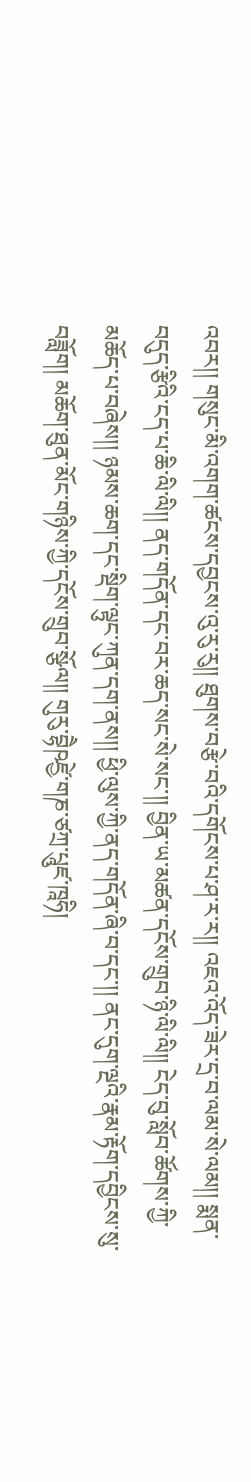འབར།། གསུང་མི་འགག་ཚངས་དབྱངས་འུ་རུ་རུ།། ཐུགས་བརྩེ་བའི་དགོངས་པ་ཤ་ར་ར།། འཇའ་འོད་ཟེར་དྲ་བ་ལམ་སེ་ལམ།། སྨན་བདུད་རྩིའི་ངད་པ་ཆི་ལི་ལི།། ནད་གདོན་དང་བར་ཆད་སང་སེ་སང་།། བྱིན་ཡ་མཚན་དངོས་གྲུབ་ཉི་ལི་ལི།། ངེད་བུ་སློབ་ཚོགས་ཀྱི་མཆོད་པ་བཞེས།། ཉམས་ཆག་དང་སྡིག་ལྟུང་ཀུན་དག་ནས།། ཕྱི་ལུས་ཀྱི་ནད་གདོན་ཞི་བ་དང་།། ནང་དུག་ལྔའི་རྣམ་རྟོག་དབྱིངས་སུ་བཟློག། མཆོག་ཐུན་མོང་གཉིས་ཀྱི་དངོས་གྲུབ་སྩོལ།། གུརུ་བྷཻཥཛྱེ་གཎ་ཙཀྲ་པཱུཛ་ཁཱཧི།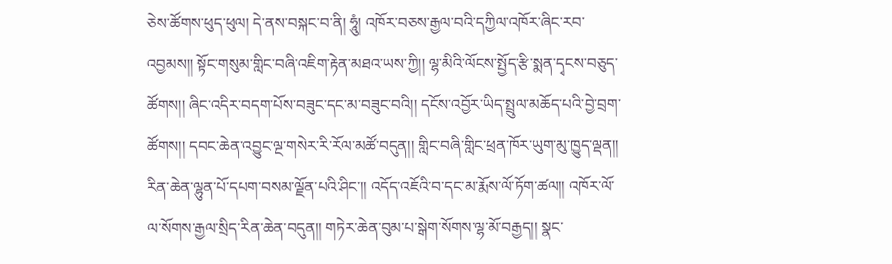ཅེས་ཚོགས་ཕུད་ཕུལ། དེ་ནས་བསྐང་བ་ནི། ཧཱུཾ། འཁོར་བཅས་རྒྱལ་བའི་དཀྱིལ་འཁོར་ཞིང་རབ་འབྱམས།། སྟོང་གསུམ་གླིང་བཞི་འཇིག་རྟེན་མཐའ་ཡས་ཀྱི།། ལྷ་མིའི་ལོངས་སྤྱོད་རྩི་སྨན་དྭངས་བཅུད་ཚོགས།། ཞིང་འདིར་བདག་པོས་བཟུང་དང་མ་བཟུང་བའི།། དངོས་འབྱོར་ཡིད་སྤྲུལ་མཆོད་པའི་བྱེ་བྲག་ཚོགས།། དབང་ཆེན་འབྱུང་ལྔ་གསེར་རི་རོལ་མཚོ་བདུན།། གླིང་བཞི་གླིང་ཕྲན་ཁོར་ཡུག་མུ་ཁྱུད་ལྡན།། རིན་ཆེན་ལྷུན་པོ་དཔག་བསམ་ལྗོན་པའི་ཤིང་།། འདོད་འཇོའི་བ་དང་མ་རྨོས་ལོ་ཏོག་ཚལ།། འཁོར་ལོ་ལ་སོགས་རྒྱལ་སྲིད་རིན་ཆེན་བདུན།། གཏེར་ཆེན་བུམ་པ་སྒེག་སོགས་ལྷ་མོ་བརྒྱད།། སྣང་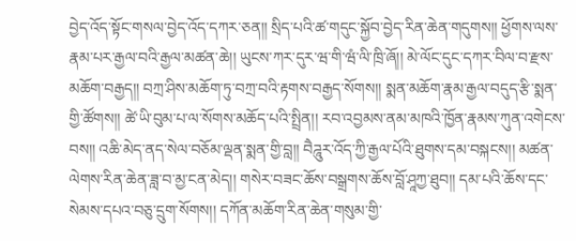བྱེད་འོད་སྟོང་གསལ་བྱེད་འོད་དཀར་ཅན།། སྲིད་པའི་ཚ་གདུང་སྐྱོབ་བྱེད་རིན་ཆེན་གདུགས།། ཕྱོགས་ལས་རྣམ་པར་རྒྱལ་བའི་རྒྱལ་མཚན་ཆེ།། ཡུངས་ཀར་དུར་ཝ་གི་ཝཾ་ལི་ཁྲི་ཞོ།། མེ་ལོང་དུང་དཀར་བིལ་བ་རྫས་མཆོག་བརྒྱད།། བཀྲ་ཤིས་མཆོག་ཏུ་བཀྲ་བའི་རྟགས་བརྒྱད་སོགས།། སྨན་མཆོག་རྣམ་རྒྱལ་བདུད་རྩི་སྨན་གྱི་ཚོགས།། ཚེ་ཡི་བུམ་པ་ལ་སོགས་མཆོད་པའི་སྤྲིན།། རབ་འབྱམས་ནམ་མཁའི་ཁྱོན་རྣམས་ཀུན་འགེངས་བས།། འཆི་མེད་ནད་སེལ་བཅོམ་ལྡན་སྨན་གྱི་བླ།། བཻཌཱུར་འོད་ཀྱི་རྒྱལ་པོའི་ཐུགས་དམ་བསྐངས།། མཚན་ལེགས་རིན་ཆེན་ཟླ་བ་མྱ་ངན་མེད།། གསེར་བཟང་ཆོས་བསྒྲགས་ཆོས་བློ་ཤཱཀྱ་ཐུབ།། དམ་པའི་ཆོས་དང་སེམས་དཔའ་བཅུ་དྲུག་སོགས།། དཀོན་མཆོག་རིན་ཆེན་གསུམ་གྱི་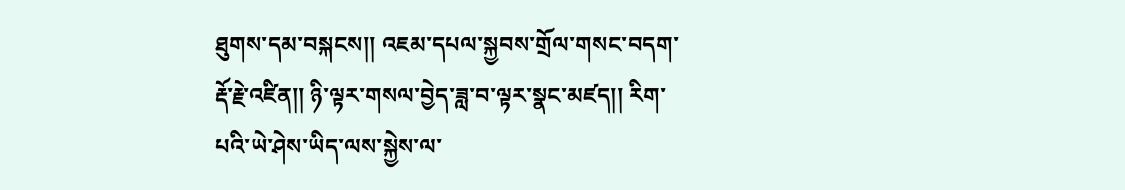ཐུགས་དམ་བསྐངས།། འཇམ་དཔལ་སྐྱབས་གྲོལ་གསང་བདག་རྡོ་རྗེ་འཛིན།། ཉི་ལྟར་གསལ་བྱེད་ཟླ་བ་ལྟར་སྣང་མཛད།། རིག་པའི་ཡེ་ཤེས་ཡིད་ལས་སྐྱེས་ལ་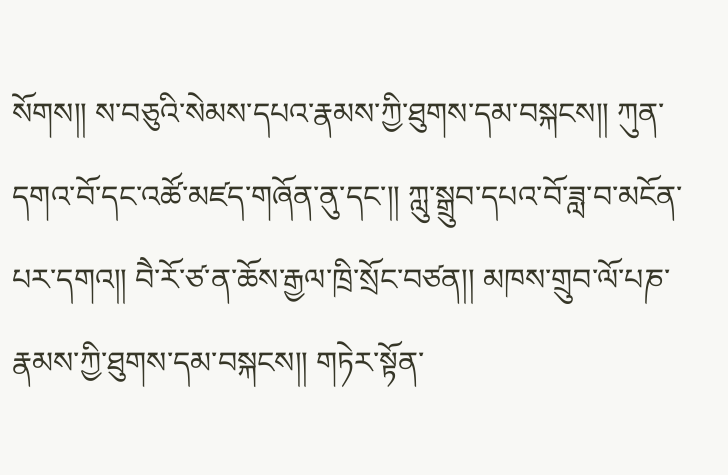སོགས།། ས་བཅུའི་སེམས་དཔའ་རྣམས་ཀྱི་ཐུགས་དམ་བསྐངས།། ཀུན་དགའ་བོ་དང་འཚོ་མཛད་གཞོན་ནུ་དང་།། ཀླུ་སྒྲུབ་དཔའ་བོ་ཟླ་བ་མངོན་པར་དགའ།། བཻ་རོ་ཙ་ན་ཆོས་རྒྱལ་ཁྲི་སྲོང་བཙན།། མཁས་གྲུབ་ལོ་པཎ་རྣམས་ཀྱི་ཐུགས་དམ་བསྐངས།། གཏེར་སྟོན་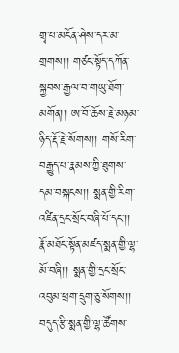གྲྭ་པ་མངོན་ཤེས་དར་མ་གྲགས།། གཙང་སྟོད་དཀོན་སྐྱབས་རྒྱལ་བ་གཡུ་ཐོག་མགོན།། ཨ་བོ་ཆོས་རྗེ་མཉམ་ཉིད་རྡོ་རྗེ་སོགས།། གསོ་རིག་བརྒྱུད་པ་རྣམས་ཀྱི་ཐུགས་དམ་བསྐངས།། སྨན་གྱི་རིག་འཛིན་དྲང་སྲོང་བཞི་པོ་དང་།། རྣོ་མཐོང་སྟོན་མཛད་སྨན་གྱི་ལྷ་མོ་བཞི།། སྨན་གྱི་དྲང་སྲོང་འབུམ་ཕྲག་དྲུག་ཅུ་སོགས།། བདུད་རྩི་སྨན་གྱི་ལྷ་ཚོགས་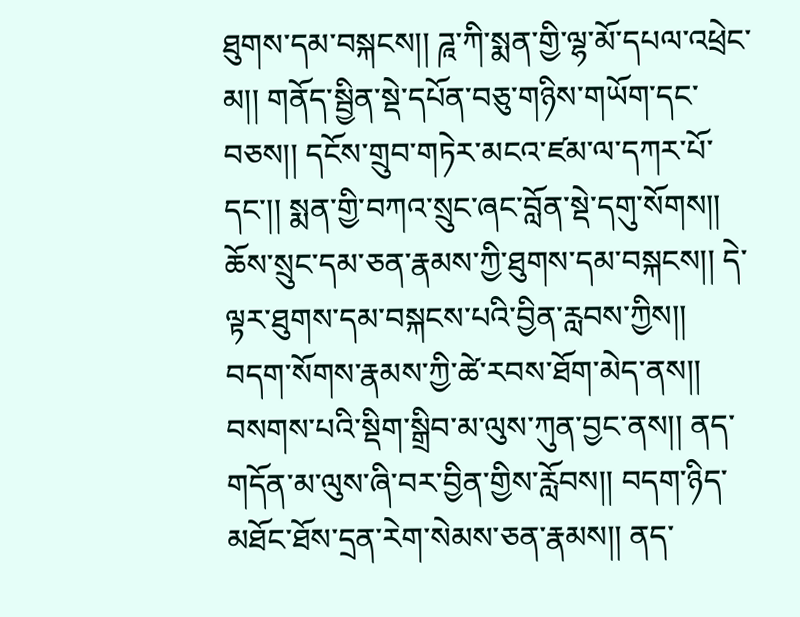ཐུགས་དམ་བསྐངས།། ཌཱ་ཀི་སྨན་གྱི་ལྷ་མོ་དཔལ་འཕྲེང་མ།། གནོད་སྦྱིན་སྡེ་དཔོན་བཅུ་གཉིས་གཡོག་དང་བཅས།། དངོས་གྲུབ་གཏེར་མངའ་ཛམ་ལ་དཀར་པོ་དང་།། སྨན་གྱི་བཀའ་སྲུང་ཞང་བློན་སྡེ་དགུ་སོགས།། ཆོས་སྲུང་དམ་ཅན་རྣམས་ཀྱི་ཐུགས་དམ་བསྐངས།། དེ་ལྟར་ཐུགས་དམ་བསྐངས་པའི་བྱིན་རླབས་ཀྱིས།། བདག་སོགས་རྣམས་ཀྱི་ཚེ་རབས་ཐོག་མེད་ནས།། བསགས་པའི་སྡིག་སྒྲིབ་མ་ལུས་ཀུན་བྱང་ནས།། ནད་གདོན་མ་ལུས་ཞི་བར་བྱིན་གྱིས་རློབས།། བདག་ཉིད་མཐོང་ཐོས་དྲན་རེག་སེམས་ཅན་རྣམས།། ནད་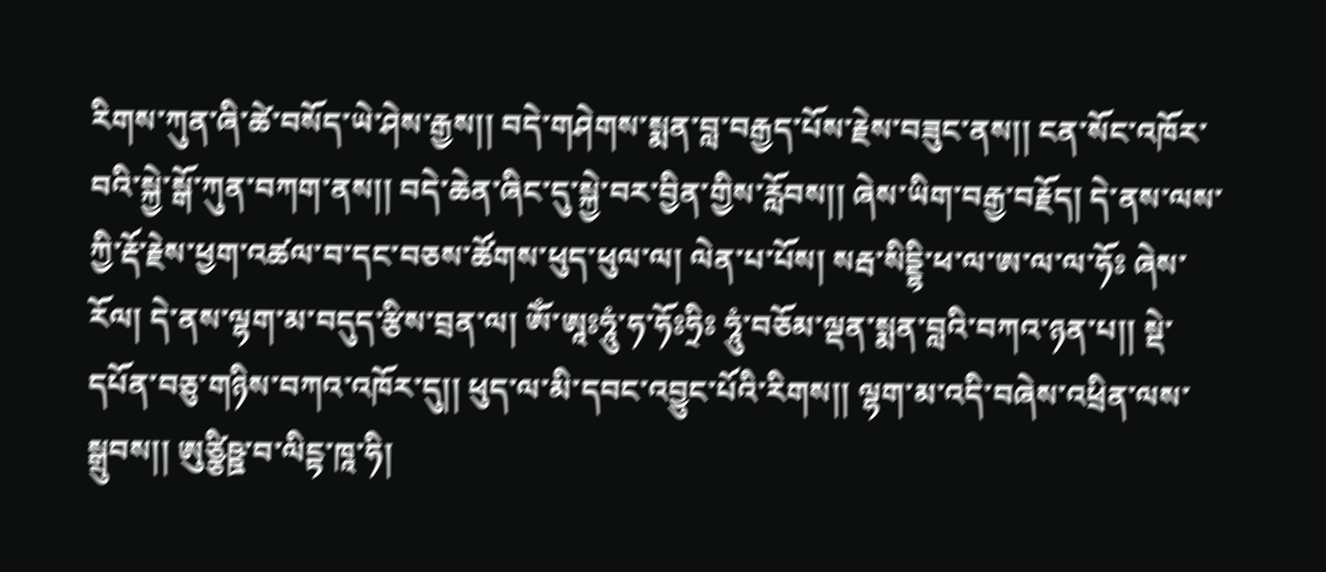རིགས་ཀུན་ཞི་ཚེ་བསོད་ཡེ་ཤེས་རྒྱས།། བདེ་གཤེགས་སྨན་བླ་བརྒྱད་པོས་རྗེས་བཟུང་ནས།། ངན་སོང་འཁོར་བའི་སྐྱེ་སྒོ་ཀུན་བཀག་ནས།། བདེ་ཆེན་ཞིང་དུ་སྐྱེ་བར་བྱིན་གྱིས་རློབས།། ཞེས་ཡིག་བརྒྱ་བརྗོད། དེ་ནས་ལས་ཀྱི་རྡོ་རྗེས་ཕྱག་འཚལ་བ་དང་བཅས་ཚོགས་ཕུད་ཕུལ་ལ། ལེན་པ་པོས། སརྦ་སིདྔྷི་ཕ་ལ་ཨ་ལ་ལ་ཧོཿ ཞེས་རོལ། དེ་ནས་ལྷག་མ་བདུད་རྩིས་བྲན་ལ། ཨོཾ་ཨཱཿཧཱུཾ་ཧ་ཧོཿཧྲིཿ ཧཱུཾ་བཅོམ་ལྡན་སྨན་བླའི་བཀའ་ཉན་པ།། སྡེ་དཔོན་བཅུ་གཉིས་བཀའ་འཁོར་དུ།། ཕུད་ལ་མི་དབང་འབྱུང་པོའི་རིགས།། ལྷག་མ་འདི་བཞེས་འཕྲིན་ལས་སྒྲུབས།། ཨུཙྩིཥྛ་བ་ལིངྟ་ཁཱ་ཧི།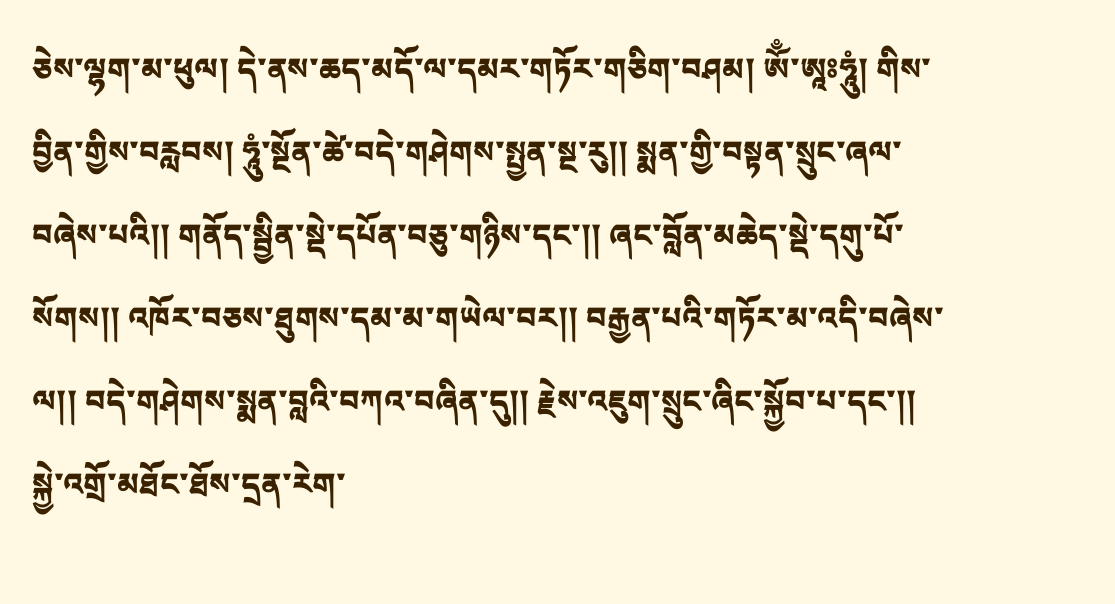ཅེས་ལྷག་མ་ཕུལ། དེ་ནས་ཆད་མདོ་ལ་དམར་གཏོར་གཅིག་བཤམ། ཨོྃ་ཨཱཿཧཱུཾ། གིས་བྱིན་གྱིས་བརླབས། ཧཱུཾ་སྔོན་ཚེ་བདེ་གཤེགས་སྤྱན་སྔ་རུ།། སྨན་གྱི་བསྟན་སྲུང་ཞལ་བཞེས་པའི།། གནོད་སྦྱིན་སྡེ་དཔོན་བཅུ་གཉིས་དང་།། ཞང་བློན་མཆེད་སྡེ་དགུ་པོ་སོགས།། འཁོར་བཅས་ཐུགས་དམ་མ་གཡེལ་བར།། བརྒྱན་པའི་གཏོར་མ་འདི་བཞེས་ལ།། བདེ་གཤེགས་སྨན་བླའི་བཀའ་བཞིན་དུ།། རྗེས་འཇུག་སྲུང་ཞིང་སྐྱོབ་པ་དང་།། སྐྱེ་འགྲོ་མཐོང་ཐོས་དྲན་རེག་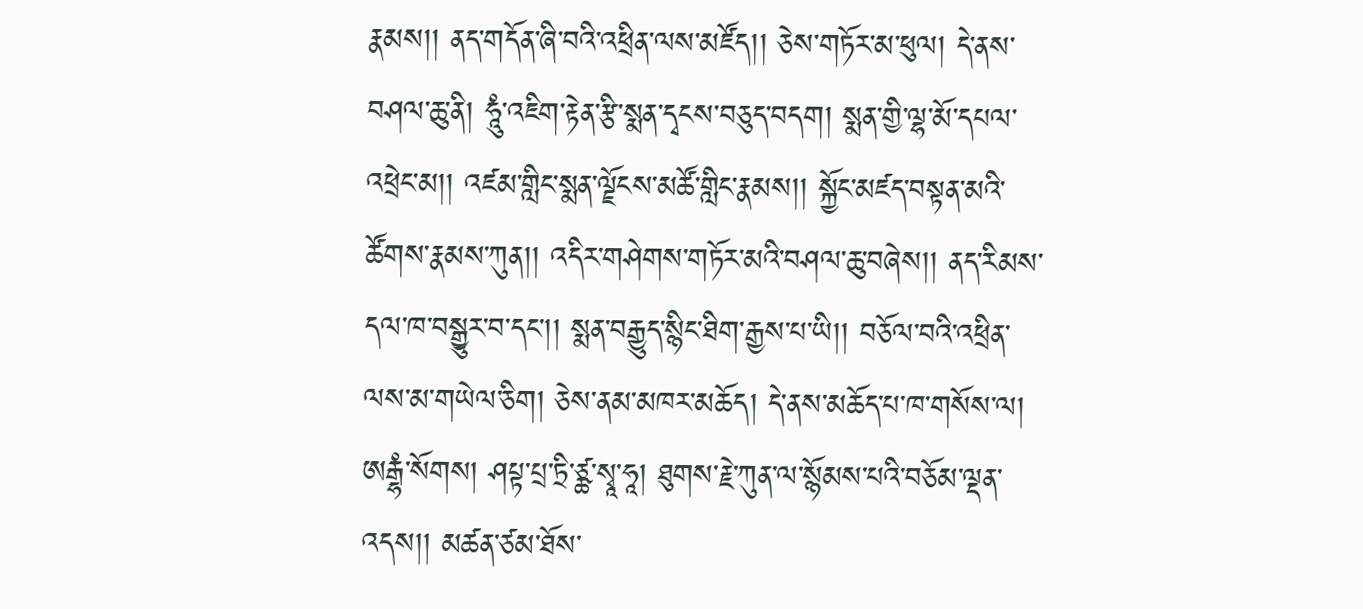རྣམས།། ནད་གདོན་ཞི་བའི་འཕྲིན་ལས་མཛོད།། ཅེས་གཏོར་མ་ཕུལ། དེ་ནས་བཤལ་ཆུ་ནི། ཧཱུཾ་འཇིག་རྟེན་རྩི་སྨན་དྭངས་བཅུད་བདག། སྨན་གྱི་ལྷ་མོ་དཔལ་འཕྲེང་མ།། འཛམ་གླིང་སྨན་ལྗོངས་མཚོ་གླིང་རྣམས།། སྐྱོང་མཛད་བསྟན་མའི་ཚོགས་རྣམས་ཀུན།། འདིར་གཤེགས་གཏོར་མའི་བཤལ་ཆུ་བཞེས།། ནད་རིམས་དལ་ཁ་བསྒྱུར་བ་དང་།། སྨན་བརྒྱུད་སྙིང་ཐིག་རྒྱས་པ་ཡི།། བཅོལ་བའི་འཕྲིན་ལས་མ་གཡེལ་ཅིག། ཅེས་ནམ་མཁར་མཆོད། དེ་ནས་མཆོད་པ་ཁ་གསོས་ལ། ཨརྒྷཾ་སོགས། ཤཔྟ་པྲ་ཏྲི་ཙྪ་སྭཱ་ཧཱ། ཐུགས་རྗེ་ཀུན་ལ་སྙོམས་པའི་བཅོམ་ལྡན་འདས།། མཚན་ཙམ་ཐོས་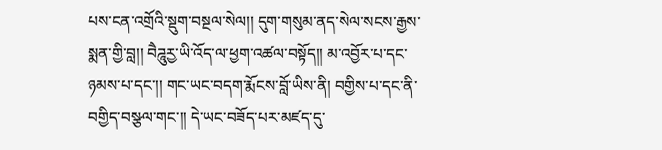པས་ངན་འགྲོའི་སྡུག་བསྔལ་སེལ།། དུག་གསུམ་ནད་སེལ་སངས་རྒྱས་སྨན་གྱི་བླ།། བཻཌཱུརྱ་ཡི་འོད་ལ་ཕྱག་འཚལ་བསྟོད།། མ་འབྱོར་པ་དང་ཉམས་པ་དང་།། གང་ཡང་བདག་རྨོངས་བློ་ཡིས་ནི། བགྱིས་པ་དང་ནི་བགྱིད་བསྩལ་གང་།། དེ་ཡང་བཟོད་པར་མཛད་དུ་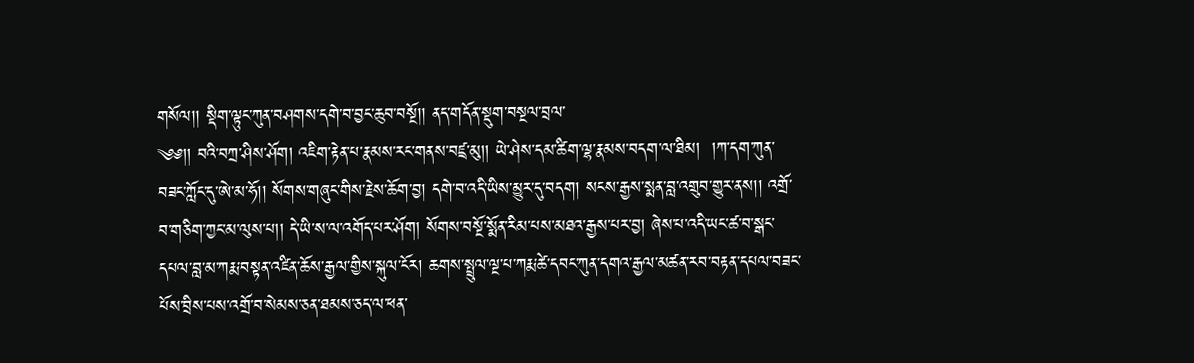གསོལ།། སྡིག་ལྟུང་ཀུན་བཤགས་དགེ་བ་བྱང་ཆུབ་བསྔོ།། ནད་གདོན་སྡུག་བསྔལ་བྲལ་
༄༅།། བའི་བཀྲ་ཤིས་ཤོག། འཇིག་རྟེན་པ་རྣམས་རང་གནས་བཛྲ་མུ།། ཡེ་ཤེས་དམ་ཚིག་ལྷ་རྣམས་བདག་ལ་ཐིམ།  །ཀ་དག་ཀུན་བཟང་ཀློང་དུ་ཨེ་མ་ཧོ།། སོགས་གཞུང་གིས་རྗེས་ཆོག་བྱ། དགེ་བ་འདི་ཡིས་མྱུར་དུ་བདག། སངས་རྒྱས་སྨན་བླ་འགྲུབ་གྱུར་ནས།། འགྲོ་བ་གཅིག་ཀྱང་མ་ལུས་པ།། དེ་ཡི་ས་ལ་འགོད་པར་ཤོག། སོགས་བསྔོ་སྨོན་རིམ་པས་མཐའ་རྒྱས་པར་བྱ། ཞེས་པ་འདི་ཡང་ཚ་བ་སྒང་དཔལ་བླ་མ་ཀརྨ་བསྟན་འཛིན་ཆོས་རྒྱལ་གྱིས་སྐུལ་ངོར། ཆགས་སྤྲུལ་ལྔ་པ་ཀརྨ་ཚེ་དབང་ཀུན་དགའ་རྒྱལ་མཚན་རབ་བརྟན་དཔལ་བཟང་པོས་བྲིས་པས་འགྲོ་བ་སེམས་ཅན་ཐམས་ཅད་ལ་ཕན་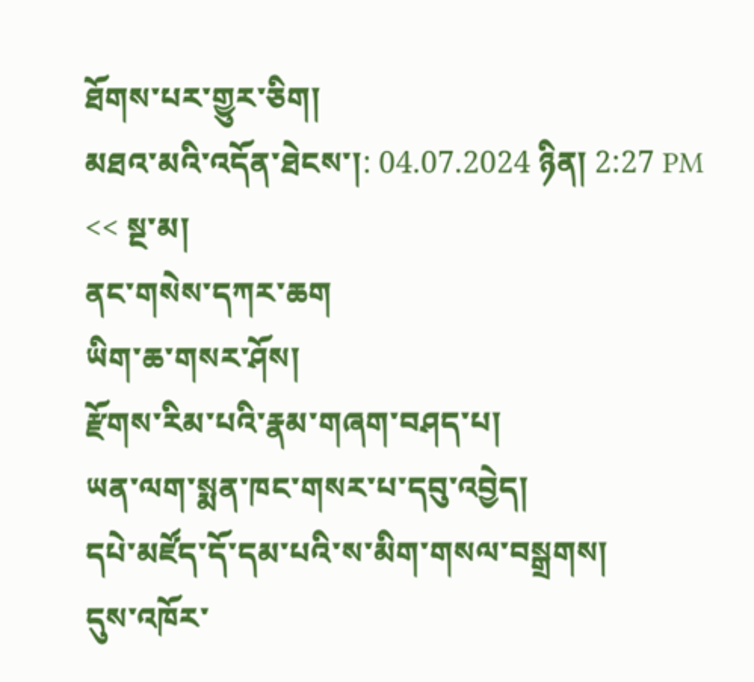ཐོགས་པར་གྱུར་ཅིག།
མཐའ་མའི་འདོན་ཐེངས་།: 04.07.2024 ཉིན། 2:27 PM
<< སྔ་མ།
ནང་གསེས་དཀར་ཆག
ཡིག་ཆ་གསར་ཤོས།
རྫོགས་རིམ་པའི་རྣམ་གཞག་བཤད་པ།
ཡན་ལག་སྨན་ཁང་གསར་པ་དབུ་འབྱེད།
དཔེ་མཛོད་དོ་དམ་པའི་ས་མིག་གསལ་བསྒྲགས།
དུས་འཁོར་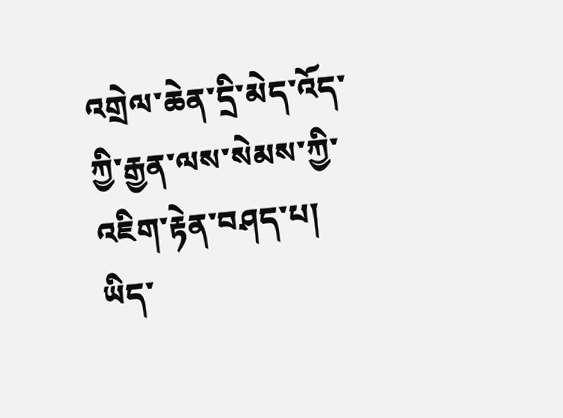འགྲེལ་ཆེན་དྲི་མེད་འོད་ཀྱི་རྒྱན་ལས་སེམས་ཀྱི་འཇིག་རྟེན་བཤད་པ།
ཡིད་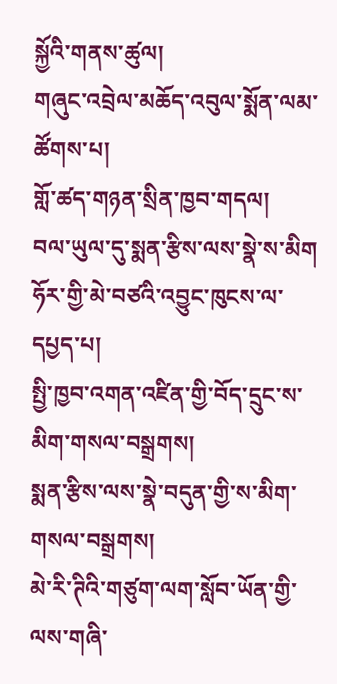སྐྱོའི་གནས་ཚུལ།
གཞུང་འབྲེལ་མཆོད་འབུལ་སྨོན་ལམ་ཚོགས་པ།
གློ་ཚད་གཉན་སྲིན་ཁྱབ་གདལ།
བལ་ཡུལ་དུ་སྨན་རྩིས་ལས་སྣེ་ས་མིག
ཧོར་གྱི་མེ་བཙའི་འབྱུང་ཁུངས་ལ་དཔྱད་པ།
སྤྱི་ཁྱབ་འགན་འཛིན་གྱི་བོད་དྲུང་ས་མིག་གསལ་བསྒྲགས།
སྨན་རྩིས་ལས་སྣེ་བདུན་གྱི་ས་མིག་གསལ་བསྒྲགས།
མེ་རི་ཊིའི་གཙུག་ལག་སློབ་ཡོན་གྱི་ལས་གཞི་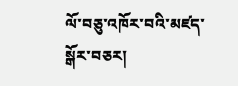ལོ་བཅུ་འཁོར་བའི་མཛད་སྒོར་བཅར།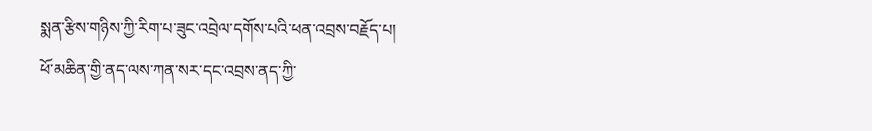སྨན་རྩིས་གཉིས་ཀྱི་རིག་པ་ཟུང་འབྲེལ་དགོས་པའི་ཕན་འབྲས་བརྗོད་པ།
ཕོ་མཆིན་གྱི་ནད་ལས་ཀན་སར་དང་འབྲས་ནད་ཀྱི་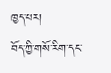ཁྱད་པར།
བོད་ཀྱི་གསོ་རིག་དང་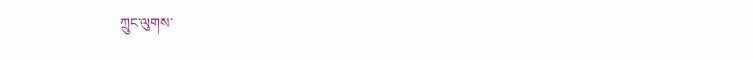ཀྲུང་ལུགས་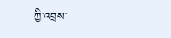ཀྱི་འབྲས་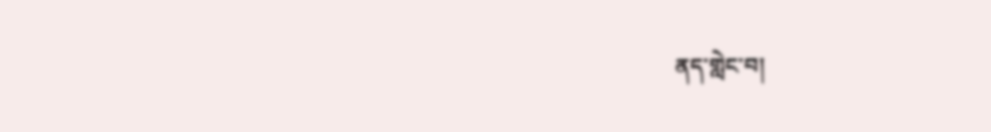ནད་གླེང་བ།